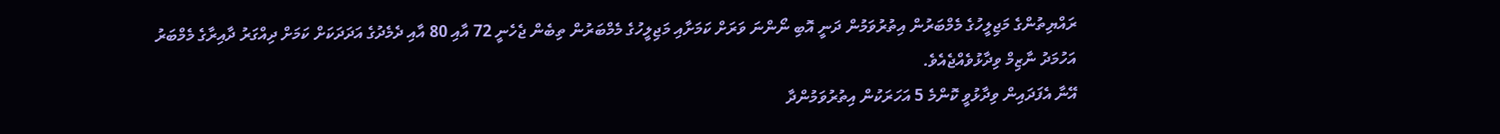ރައްޔިތުންގެ މަޖިލީހުގެ މެމްބަރުން އިތުރުވަމުން ދަނީ އޮބި ނޯންނަ ވަރަށް ކަމަށާއި މަޖިލީހުގެ މެމްބަރުން ތިބެން ޖެހެނީ 72 އާއި 80 އާއި ދެމެދުގެ އަދަދަކަށް ކަމަށް ދިއްގަރު ދާއިރާގެ މެމްބަރު އަހުމަދު ނާޒިމް ވިދާޅުވެއްޖެއެވެ.
އޭނާ އެފަދައިން ވިދާޅުވީ ކޮންމެ 5 އަހަރަކުން އިތުރުވަމުންދާ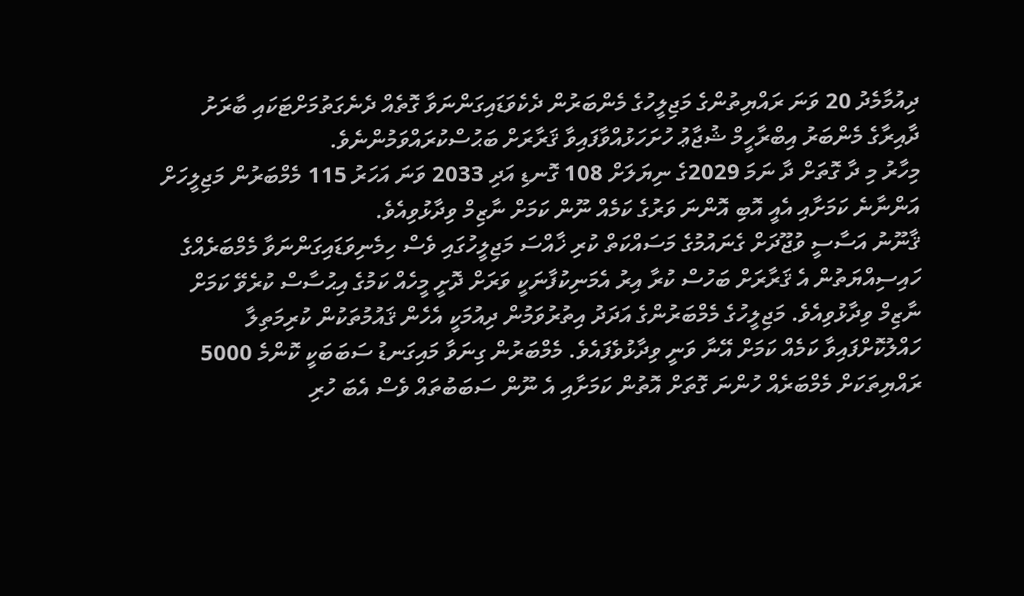ދިއުމާމެދު 20 ވަނަ ރައްޔިތުންގެ މަޖިލީހުގެ މެންބަރުން ދެކެވަޑައިގަންނަވާ ގޮތެއް ދެނެގަތުމަށްޓަކައި ބާރަށު ދާއިރާގެ މެންބަރު އިބްރާހީމް ޝުޖާޢު ހުށަހަޅުއްވާފައިވާ ޤަރާރަށް ބަޙުސްކުރައްވަމުންނެވެ.
މިހާރު މި ދާ ގޮތަށް ދާ ނަމަ 2029ގެ ނިޔަލަށް 108 ގޮނޑި އަދި 2033 ވަނަ އަހަރު 115 މެމްބަރުން މަޖިލީހަށް އަންނާނެ ކަމަށާއި އެއީ އޮބި އޮންނަ ވަރުގެ ކަމެއް ނޫން ކަމަށް ނާޒިމް ވިދާޅުވިއެވެ.
ޤާނޫނު އަސާސީ ވުޖޫދަށް ގެނައުމުގެ މަސައްކަތް ކުރި ޚާއްސަ މަޖިލީހުގައި ވެސް ހިމެނިވަޑައިގަންނަވާ މެމްބަރެއްގެ ހައިސިއްޔަތުން އެ ޤަރާރަށް ބަހުސް ކުރާ އިރު އެމަނިކުފާނަކީ ވަރަށް ދޮށީ މީހެއް ކަމުގެ އިޙުސާސް ކުރެވޭ ކަމަށް ނާޒިމް ވިދާޅުވިއެވެ. މަޖިލީހުގެ މެމްބަރުންގެ އަދަދު އިތުރުވަމުން ދިއުމަކީ އެހެން ޤައުމުތަކުން ކުރިމަތިލާ ހައްލުކޮށްފައިވާ ކަމެއް ކަމަށް އޭނާ ވަނީ ވިދާޅުވެފައެވެ. މެމްބަރުން ގިނަވާ މައިގަނޑު ސަބަބަކީ ކޮންމެ 5000 ރައްޔިތަކަށް މެމްބަރެއް ހުންނަ ގޮތަށް އޮތުން ކަމަށާއި އެ ނޫން ސަބަބުތައް ވެސް އެބަ ހުރި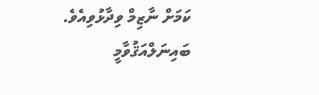ކަމަށް ނާޒިމް ވިދާޅުވިއެވެ. ބައިނަލްއަޤުވާމީ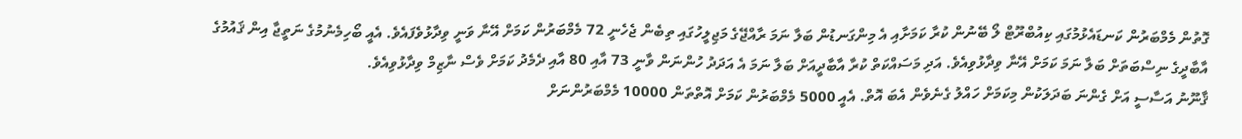ގޮތުން މެމްބަރުން ކަނޑައެޅުމުގައި ކިއުބްރޫޓް ލޯ ބޭނުން ކުރާ ކަމަށާއި އެ މިންގަނޑުން ބަލާ ނަމަ ރާއްޖޭގެ މަޖިލީހުގައި ތިބެން ޖެހެނީ 72 މެމްބަރުން ކަމަށް އޭނާ ވަނީ ވިދާޅުވެފައެވެ. އެއީ ބޯހިމެނުމުގެ ނަތީޖާ އިން ޤައުމުގެ އާބާދީގެ ނިސްބަތަށް ބަލާ ނަމަ ކަމަށް އޭނާ ވިދާޅުވިއެވެ. އަދި މަސައްކަތް ކުރާ އާބާދީއަށް ބަލާ ނަމަ އެ އަދަދު ހުންނަން ވާނީ 73 އާއި 80 އާއި ދެމެދު ކަމަށް ވެސް ނާޒިމް ވިދާޅުވިއެވެ.
ޤާނޫނު އަސާސީ އަށް ގެންނަ ބަދަލަކުން މިކަމަށް ހައްލު ގެނެވެން އެބަ އޮތް. އެއީ 5000 މެމްބަރުން ކަމަށް އޮތްތަން 10000 މެމްބަރުންނަށް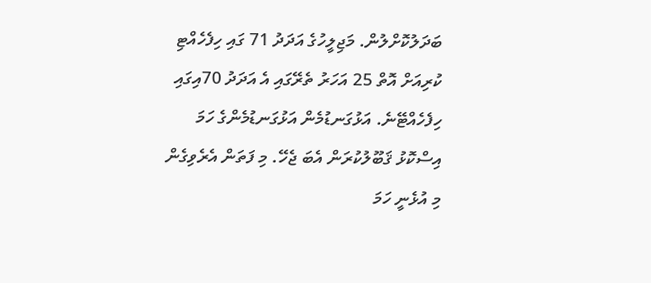ބަދަލުކޮށްލުން. މަޖިލީހުގެ އަދަދު 71 ގައި ހިފެހެއްޓި ކުރިއަށް އޮތް 25 އަހަރު ތެރޭގައި އެ އަދަދު 70އިގައި ހިފެހެއްޓޭނެ. އަޅުގަނޑުމެން އަޅުގަނޑުމެންގެ ހަމަ އިސްކޮޅު ޤަބޫލުކުރަން އެބަ ޖެހޭ. މި ފަތަން އެރެވިގެން މި އުޅެނީ ހަމަ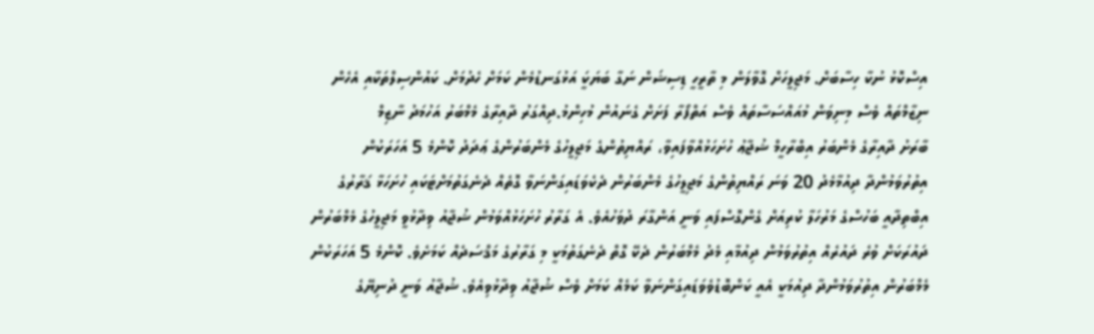އިސްކޮޅު ނުކާ ހިސާބަށް. މަޖިލީހަށް ގޮވާލަން މި ތާރީހީ ޑިސިޝަން ނަގާ ބަޔަކަީ އަޅުގަނޑުމެން ކަމަށް ހެދުމަށް. ކައުންސިލްތަކާއި އެހެން ނިޒާމްތައް ވެސް މިނިވަން މުއައްސަސާތައް ވެސް އަތްފޯރާ ފަށަށް ގެނައުން މުހިންމު.ދިއްގަރު ދާއިރާގެ މެމްބަރު އަހުމަދު ނާޒިމް
ބާރަށު ދާއިރާގެ މެންބަރު އިބްރާހީމް ޝުޖާޢު ހުށަހަޅުއްވާފައިވާ، ރައްޔިތުންގެ މަޖިލީހުގެ މެންބަރުންގެ ޢަދަދު ކޮންމެ 5 އަހަރަކުން އިތުރުވަމުންދާ ދިއުމާމެދު 20 ވަނަ ރައްޔިތުންގެ މަޖިލީހުގެ މެންބަރުން ދެކެވަޑައިގަންނަވާ ގޮތެއް ދެނެގަތުމަށްޓަކައި ހުށަހަޅާ ޤަރާރުގެ އިބްތިދާއީ ބަހުސްގެ މަރުހަލާ ކުރިއަށް ގެންގޮސްފައި ވަނީ އަންގާރަ ދުވަހުއެވެ. އެ ގަރާރު ހުށަހަޅުއްވަމުން ޝުޖާއު ވިދާޅުވީ މަޖިލީހުގެ މެމްބަރުން ދައުރަކަށް ވުރެ ދައުރެއް އިތުރުވަމުން ދިއުމާއި މެދު މެމްބަރުން ދެކޭ ގޮތް ދެނެގަތުމަކީ މި ގަރާރުގެ މަޤްސަދެއް ކަމަށެވެ. ކޮންމެ 5 އަހަރަކުން މެމްބަރުން އިތުރުވަމުންދާ ދިއުމަކީ އެއީ ކަންބޮޑުވެވަޑައިގަންނަވާ ކަމެއް ކަމަށް ވެސް ޝުޖާއު ވިދާޅުވިއެވެ. ޝުޖާއު ވަނީ ދުނިޔޭގެ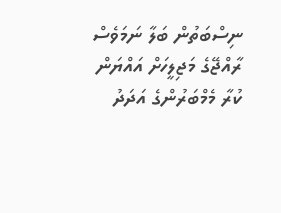ނިސްބަތުން ބަލާ ނަމަވެސް ރާއްޖޭގެ މަޖިލީހަށް އައްޔަން ކުރާ މެމްބަރުންގެ އަދަދު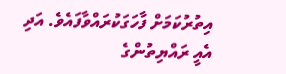އިތުރުކަމަށް ފާހަގަކުރައްވާފައެވެ. އަދި އެއީ ރައްޔިތުންގެ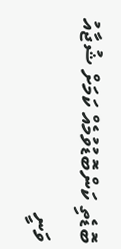ބޮޑެތި ކަންބޮޑުވުމެއް ކަމަށް ޝުޖާއު ވަނީ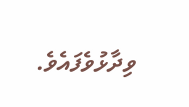ވިދާޅުވެފައެވެ.